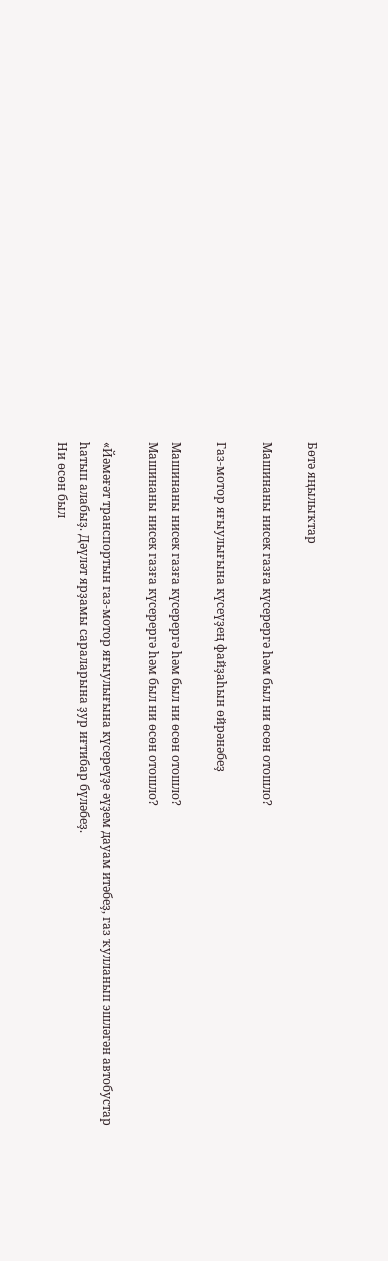Бөтә яңылыҡтар

Машинаны нисек газға күсерергә һәм был ни өсөн отошло?

Газ-мотор яғыулығына күсеүҙең файҙаһын өйрәнәбеҙ

Машинаны нисек газға күсерергә һәм был ни өсөн отошло?
Машинаны нисек газға күсерергә һәм был ни өсөн отошло?

«Йәмәғәт транспортын газ-мотор яғыулығына күсереүҙе әүҙем дауам итәбеҙ, газ ҡулланып эшләгән автобустар һатып алабыҙ. Дәүләт ярҙамы сараларына ҙур иғтибар бүләбеҙ.
Ни өсөн был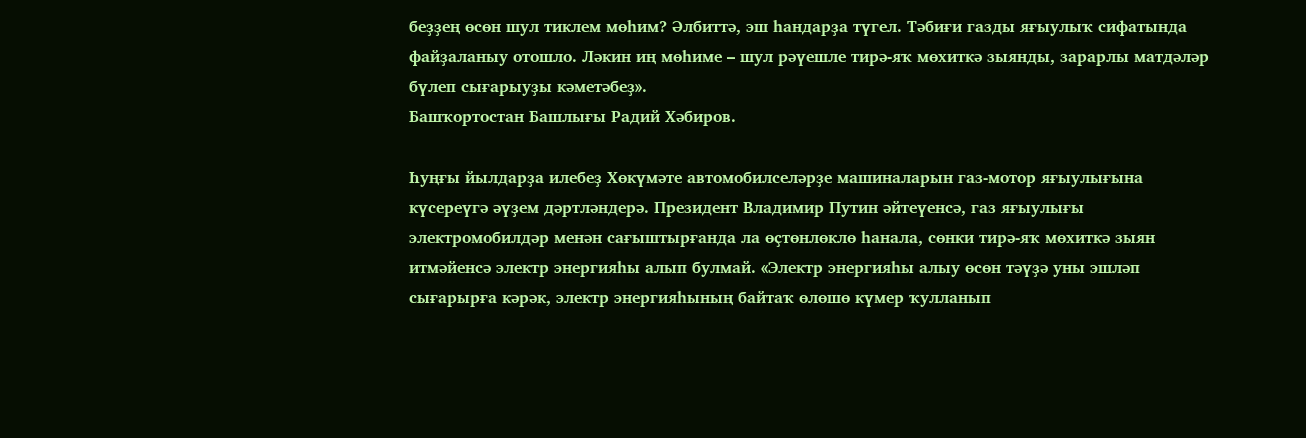беҙҙең өсөн шул тиклем мөһим? Әлбиттә, эш һандарҙа түгел. Тәбиғи газды яғыулыҡ сифатында файҙаланыу отошло. Ләкин иң мөһиме – шул рәүешле тирә-яҡ мөхиткә зыянды, зарарлы матдәләр бүлеп сығарыуҙы кәметәбеҙ».
Башҡортостан Башлығы Радий Хәбиров.

Һуңғы йылдарҙа илебеҙ Хөкүмәте автомобилселәрҙе машиналарын газ-мотор яғыулығына күсереүгә әүҙем дәртләндерә. Президент Владимир Путин әйтеүенсә, газ яғыулығы электромобилдәр менән сағыштырғанда ла өҫтөнлөклө һанала, сөнки тирә-яҡ мөхиткә зыян итмәйенсә электр энергияһы алып булмай. «Электр энергияһы алыу өсөн тәүҙә уны эшләп сығарырға кәрәк, электр энергияһының байтаҡ өлөшө күмер ҡулланып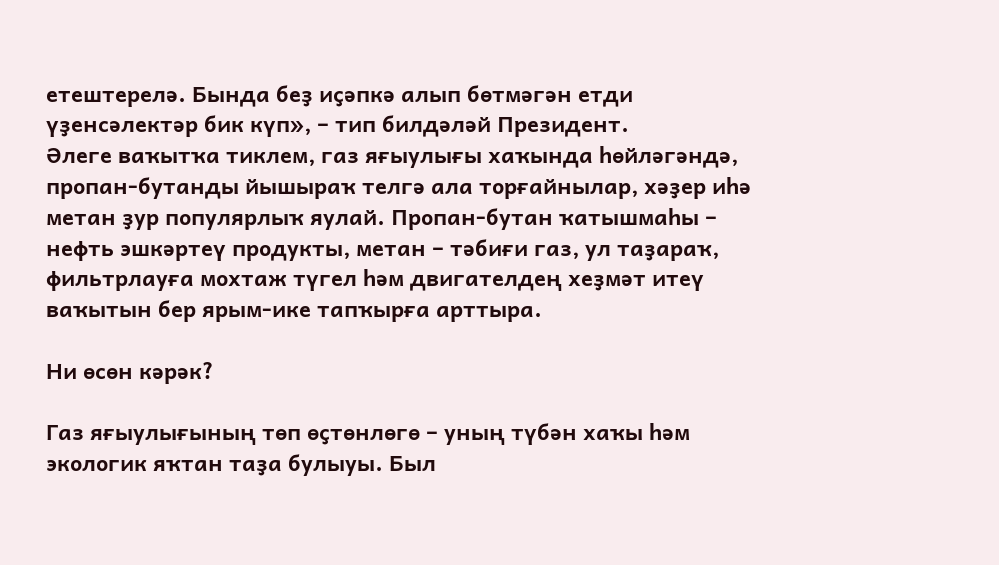етештерелә. Бында беҙ иҫәпкә алып бөтмәгән етди үҙенсәлектәр бик күп», – тип билдәләй Президент.
Әлеге ваҡытҡа тиклем, газ яғыулығы хаҡында һөйләгәндә, пропан-бутанды йышыраҡ телгә ала торғайнылар, хәҙер иһә метан ҙур популярлыҡ яулай. Пропан-бутан ҡатышмаһы – нефть эшкәртеү продукты, метан – тәбиғи газ, ул таҙараҡ, фильтрлауға мохтаж түгел һәм двигателдең хеҙмәт итеү ваҡытын бер ярым-ике тапҡырға арттыра.

Ни өсөн кәрәк?

Газ яғыулығының төп өҫтөнлөгө – уның түбән хаҡы һәм экологик яҡтан таҙа булыуы. Был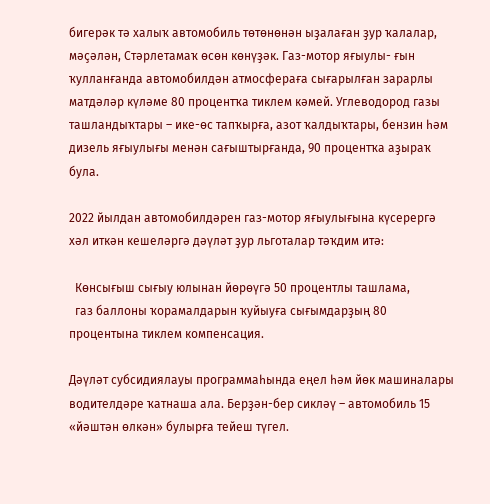бигерәк тә халыҡ автомобиль төтөнөнән ыҙалаған ҙур ҡалалар, мәҫәлән, Стәрлетамаҡ өсөн көнүҙәк. Газ-мотор яғыулы- ғын ҡулланғанда автомобилдән атмосфераға сығарылған зарарлы матдәләр күләме 80 процентҡа тиклем кәмей. Углеводород газы ташландыҡтары – ике-өс тапҡырға, азот ҡалдыҡтары, бензин һәм дизель яғыулығы менән сағыштырғанда, 90 процентҡа аҙыраҡ була.

2022 йылдан автомобилдәрен газ-мотор яғыулығына күсерергә хәл иткән кешеләргә дәүләт ҙур льготалар тәҡдим итә:

  Көнсығыш сығыу юлынан йөрөүгә 50 процентлы ташлама,
  газ баллоны ҡорамалдарын ҡуйыуға сығымдарҙың 80 процентына тиклем компенсация.

Дәүләт субсидиялауы программаһында еңел һәм йөк машиналары водителдәре ҡатнаша ала. Берҙән-бер сикләү – автомобиль 15 «йәштән өлкән» булырға тейеш түгел.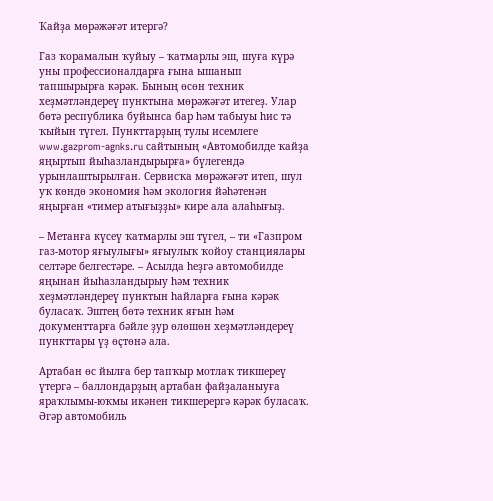Ҡайҙа мөрәжәғәт итергә?

Газ ҡорамалын ҡуйыу – ҡатмарлы эш, шуға күрә уны профессионалдарға ғына ышанып тапшырырға кәрәк. Бының өсөн техник хеҙмәтләндереү пунктына мөрәжәғәт итегеҙ. Улар бөтә республика буйынса бар һәм табыуы һис тә ҡыйын түгел. Пункттарҙың тулы исемлеге www.gazprom-agnks.ru сайтының «Автомобилде ҡайҙа яңыртып йыһазландырырға» бүлегендә урынлаштырылған. Сервисҡа мөрәжәғәт итеп, шул уҡ көндө экономия һәм экология йәһәтенән яңырған «тимер атығыҙҙы» кире ала алаһығыҙ.

– Метанға күсеү ҡатмарлы эш түгел, – ти «Газпром газ-мотор яғыулығы» яғыулыҡ ҡойоу станциялары селтәре белгестәре. – Асылда һеҙгә автомобилде яңынан йыһазландырыу һәм техник хеҙмәтләндереү пунктын һайларға ғына кәрәк буласаҡ. Эштең бөтә техник яғын һәм документтарға бәйле ҙур өлөшөн хеҙмәтләндереү пункттары үҙ өҫтөнә ала.

Артабан өс йылға бер тапҡыр мотлаҡ тикшереү үтергә – баллондарҙың артабан файҙаланыуға яраҡлымы-юҡмы икәнен тикшерергә кәрәк буласаҡ. Әгәр автомобиль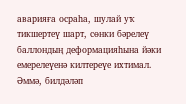аварияға осраһа, шулай уҡ тикшертеү шарт, сөнки бәрелеү баллондың деформацияһына йәки емерелеүенә килтереүе ихтимал. Әммә, билдәләп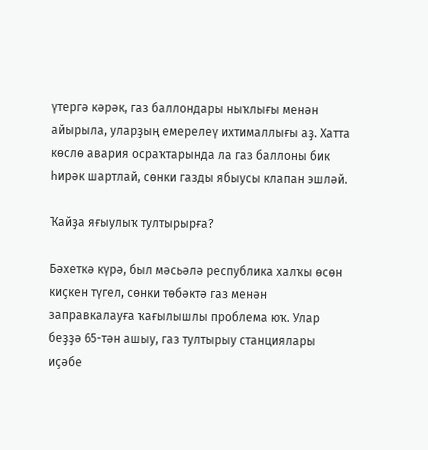үтергә кәрәк, газ баллондары ныҡлығы менән айырыла, уларҙың емерелеү ихтималлығы аҙ. Хатта көслө авария осраҡтарында ла газ баллоны бик һирәк шартлай, сөнки газды ябыусы клапан эшләй.

Ҡайҙа яғыулыҡ тултырырға?

Бәхеткә күрә, был мәсьәлә республика халҡы өсөн киҫкен түгел, сөнки төбәктә газ менән заправкалауға ҡағылышлы проблема юҡ. Улар беҙҙә 65-тән ашыу, газ тултырыу станциялары иҫәбе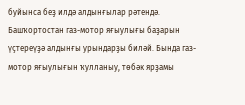буйынса беҙ илдә алдынғылар рәтендә. Башҡортостан газ-мотор яғыулығы баҙарын үҫтереүҙә алдынғы урындарҙы биләй. Бында газ-мотор яғыулығын ҡулланыу, төбәк ярҙамы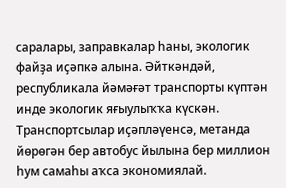саралары, заправкалар һаны, экологик файҙа иҫәпкә алына. Әйткәндәй, республикала йәмәғәт транспорты күптән инде экологик яғыулыҡҡа күскән. Транспортсылар иҫәпләүенсә, метанда йөрөгән бер автобус йылына бер миллион һум самаһы аҡса экономиялай.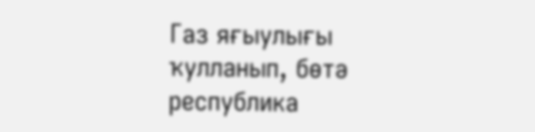Газ яғыулығы ҡулланып, бөтә республика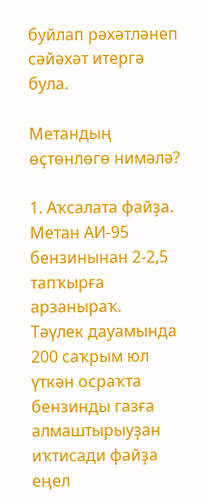буйлап рәхәтләнеп сәйәхәт итергә була.

Метандың өҫтөнлөгө нимәлә?

1. Аҡсалата файҙа. Метан АИ-95 бензинынан 2-2,5 тапҡырға арзаныраҡ.
Тәүлек дауамында 200 саҡрым юл үткән осраҡта бензинды газға алмаштырыуҙан иҡтисади файҙа еңел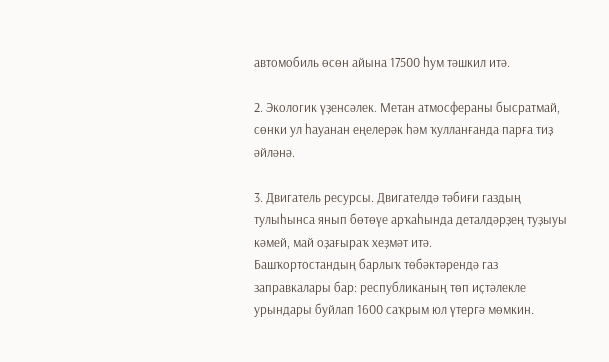автомобиль өсөн айына 17500 һум тәшкил итә.

2. Экологик үҙенсәлек. Метан атмосфераны бысратмай, сөнки ул һауанан еңелерәк һәм ҡулланғанда парға тиҙ әйләнә.

3. Двигатель ресурсы. Двигателдә тәбиғи газдың тулыһынса янып бөтөүе арҡаһында деталдәрҙең туҙыуы кәмей, май оҙағыраҡ хеҙмәт итә.
Башҡортостандың барлыҡ төбәктәрендә газ заправкалары бар: республиканың төп иҫтәлекле урындары буйлап 1600 саҡрым юл үтергә мөмкин.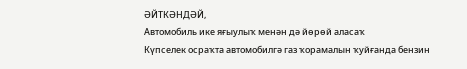ӘЙТКӘНДӘЙ,
Автомобиль ике яғыулыҡ менән дә йөрөй аласаҡ
Күпселек осраҡта автомобилгә газ ҡорамалын ҡуйғанда бензин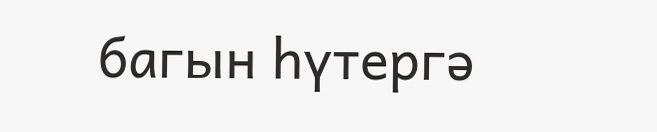багын һүтергә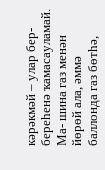кәрәкмәй – улар бер-береһенә ҡамасауламай. Ма- шина газ менән йөрөй ала, әммә баллонда газ бөтһә,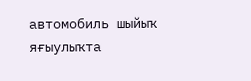автомобиль шыйыҡ яғыулыҡта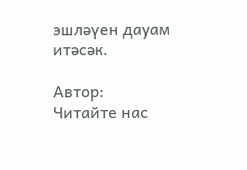эшләүен дауам итәсәк.

Автор:
Читайте нас